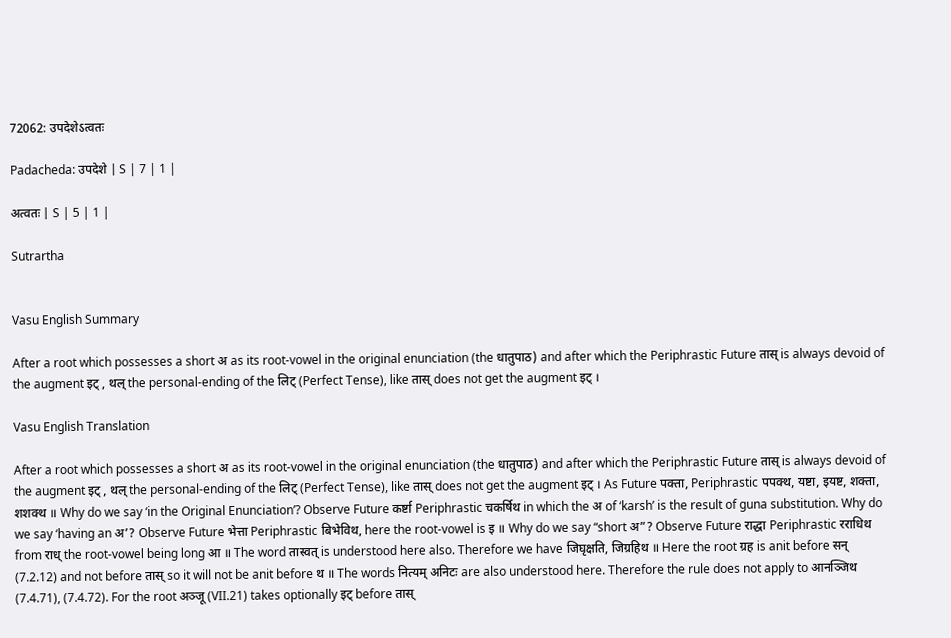72062: उपदेशेऽत्वतः

Padacheda: उपदेशे | S | 7 | 1 |

अत्वतः | S | 5 | 1 |

Sutrartha


Vasu English Summary

After a root which possesses a short अ as its root-vowel in the original enunciation (the धातुपाठ) and after which the Periphrastic Future तास् is always devoid of the augment इट् , थल् the personal-ending of the लिट् (Perfect Tense), like तास् does not get the augment इट् ।

Vasu English Translation

After a root which possesses a short अ as its root-vowel in the original enunciation (the धातुपाठ) and after which the Periphrastic Future तास् is always devoid of the augment इट् , थल् the personal-ending of the लिट् (Perfect Tense), like तास् does not get the augment इट् । As Future पक्ता, Periphrastic पपक्थ, यष्टा, इयष्ट, शक्ता, शशक्थ ॥ Why do we say ‘in the Original Enunciation’? Observe Future कर्ष्टा Periphrastic चकर्षिथ in which the अ of ‘karsh’ is the result of guna substitution. Why do we say ‘having an अ’? Observe Future भेत्ता Periphrastic बिभेविथ, here the root-vowel is इ ॥ Why do we say “short अ”? Observe Future राद्धा Periphrastic रराधिथ from राध् the root-vowel being long आ ॥ The word तास्वत् is understood here also. Therefore we have जिघृक्षति, जिग्रहिथ ॥ Here the root ग्रह is anit before सन् (7.2.12) and not before तास् so it will not be anit before थ ॥ The words नित्यम् अनिटः are also understood here. Therefore the rule does not apply to आनञ्जिथ (7.4.71), (7.4.72). For the root अञ्जू (VII.21) takes optionally इट् before तास्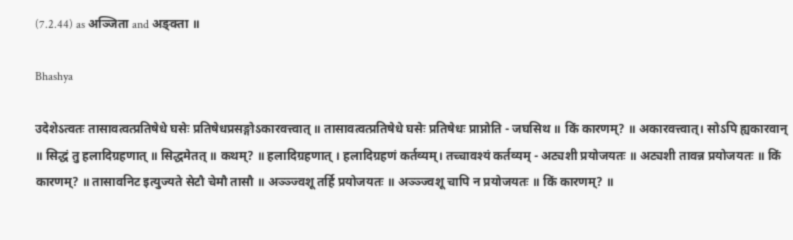(7.2.44) as अञ्जिता and अङ्क्ता ॥

Bhashya

उदेशेऽत्वतः तासावत्वत्प्रतिषेधे घसेः प्रतिषेधप्रसङ्गोऽकारवत्त्वात् ॥ तासावत्वत्प्रतिषेधे घसेः प्रतिषेधः प्राप्नोति - जघसिथ ॥ किं कारणम्? ॥ अकारवत्त्वात्। सोऽपि ह्यकारवान् ॥ सिद्धं तु हलादिग्रहणात् ॥ सिद्धमेतत् ॥ कथम्? ॥ हलादिग्रहणात् । हलादिग्रहणं कर्तव्यम्। तच्चावश्यं कर्तव्यम् - अट्यशी प्रयोजयतः ॥ अट्यशी तावन्न प्रयोजयतः ॥ किं कारणम्? ॥ तासावनिट इत्युज्यते सेटौ चेमौ तासौ ॥ अञ्ञ्ज्वशू तर्हि प्रयोजयतः ॥ अञ्ञ्ज्वशू चापि न प्रयोजयतः ॥ किं कारणम्? ॥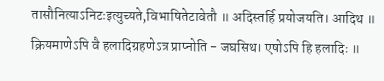तासौनित्याऽनिटःइत्युच्यते,विभाषितेटावेतौ ॥ अदिस्तर्हि प्रयोजयति। आदिथ ॥ क्रियमाणेऽपि वै हलादिग्रहणेऽत्र प्राप्नोति - जघसिथ। एषोऽपि हि हलादिः ॥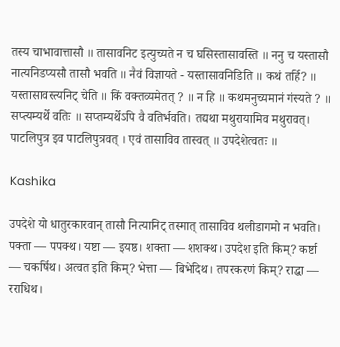तस्य चाभावात्तासौ ॥ तासावनिट इत्युच्यते न च घसिस्तासावस्ति ॥ ननु च यस्तासौ नात्यनिडप्यसौ तासौ भवति ॥ नैवं विज्ञायते - यस्तासावनिडिति ॥ कथं तर्हि? ॥ यस्तासावस्त्यनिट् चेति ॥ किं वक्तव्यमेतत् ? ॥ न हि ॥ कथमनुच्यमानं गंस्यते ? ॥ सप्त्यम्यर्थे वतिः ॥ सप्तम्यर्थेऽपि वै वतिर्भवति। तद्यथा मथुरायामिव मथुरावत्। पाटलिपुत्र इव पाटलिपुत्रवत् । एवं तासाविव तास्वत् ॥ उपदेशेत्वतः ॥

Kashika

उपदेशे यो धातुरकारवान् तासौ नित्यानिट् तस्मात् तासाविव थलीडागमो न भवति। पक्ता — पपक्थ। यष्टा — इयष्ठ। शक्ता — शशक्थ। उपदेश इति किम्? कर्ष्टा — चकर्षिथ। अत्वत इति किम्? भेत्ता — बिभेदिथ। तपरकरणं किम्? राद्धा — रराधिथ।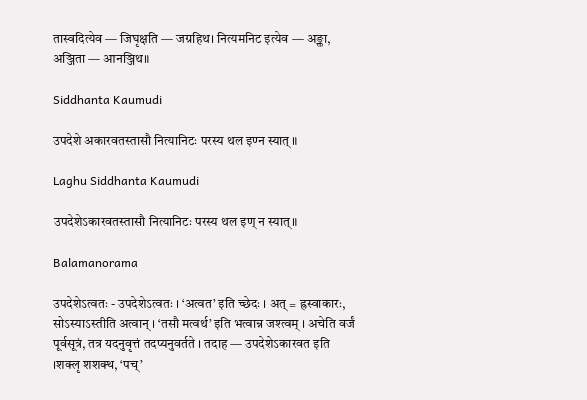तास्वदित्येव — जिघृक्षति — जग्रहिथ। नित्यमनिट इत्येव — अङ्क्ता, अञ्जिता — आनञ्जिथ॥

Siddhanta Kaumudi

उपदेशे अकारवतस्तासौ नित्यानिटः परस्य थल इण्न स्यात् ॥

Laghu Siddhanta Kaumudi

उपदेशेऽकारवतस्तासौ नित्यानिटः परस्य थल इण् न स्यात्॥

Balamanorama

उपदेशेऽत्वतः - उपदेशेऽत्वतः । ‘अत्वत’ इति च्छेदः । अत् = ह्रस्वाकारः, सोऽस्याऽस्तीति अत्वान् । ‘तसौ मत्वर्थ’ इति भत्वान्न जश्त्वम् । अचेति वर्जं पूर्वसूत्रं, तत्र यदनुवृत्तं तदप्यनुवर्तते । तदाह — उपदेशेऽकारवत इति ।शक्लृ शशक्थ, ‘पच्’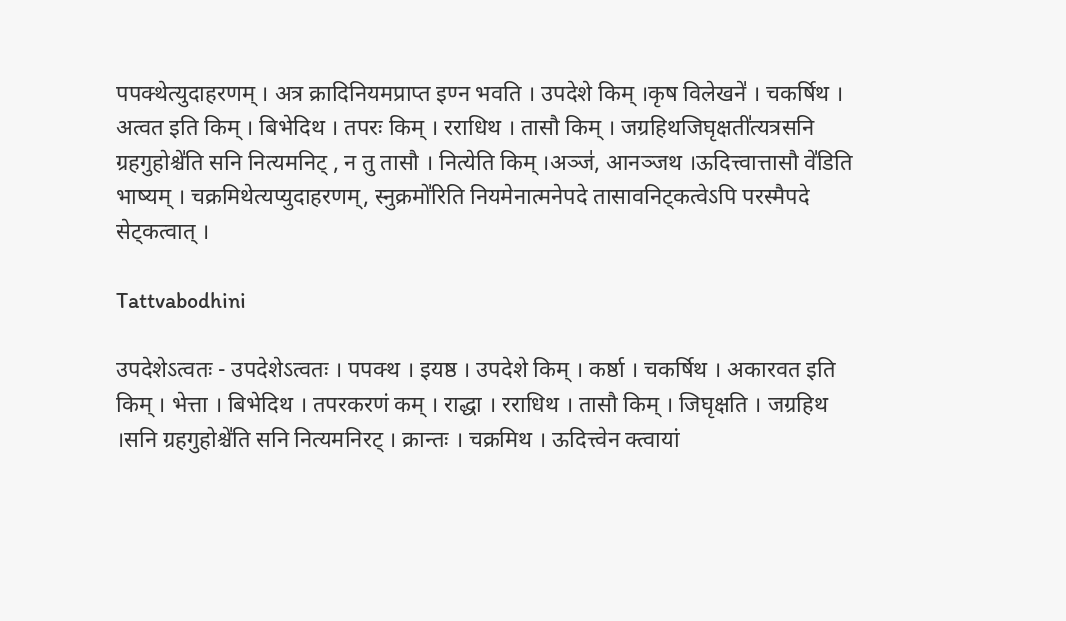पपक्थेत्युदाहरणम् । अत्र क्रादिनियमप्राप्त इण्न भवति । उपदेशे किम् ।कृष विलेखने॑ । चकर्षिथ । अत्वत इति किम् । बिभेदिथ । तपरः किम् । रराधिथ । तासौ किम् । जग्रहिथजिघृक्षती॑त्यत्रसनि ग्रहगुहोश्चे॑ति सनि नित्यमनिट् , न तु तासौ । नित्येति किम् ।अञ्ज॑, आनञ्जथ ।ऊदित्त्वात्तासौ वे॑डिति भाष्यम् । चक्रमिथेत्यप्युदाहरणम्, स्नुक्रमो॑रिति नियमेनात्मनेपदे तासावनिट्कत्वेऽपि परस्मैपदे सेट्कत्वात् ।

Tattvabodhini

उपदेशेऽत्वतः - उपदेशेऽत्वतः । पपक्थ । इयष्ठ । उपदेशे किम् । कर्ष्ठा । चकर्षिथ । अकारवत इति किम् । भेत्ता । बिभेदिथ । तपरकरणं कम् । राद्धा । रराधिथ । तासौ किम् । जिघृक्षति । जग्रहिथ ।सनि ग्रहगुहोश्चे॑ति सनि नित्यमनिरट् । क्रान्तः । चक्रमिथ । ऊदित्त्वेन क्त्वायां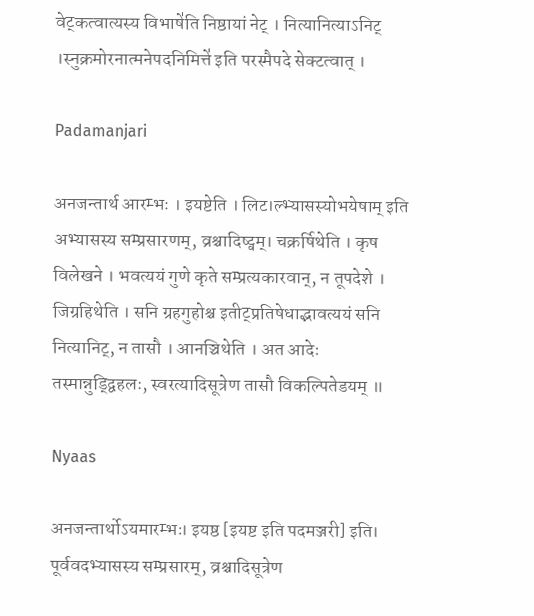वेट्कत्वात्यस्य विभाषे॑ति निष्ठायां नेट् । नित्यानित्याऽनिट् ।स्नुक्रमोरनात्मनेपदनिमित्ते॑ इति परस्मैपदे सेक्टत्वात् ।

Padamanjari

अनजन्तार्थ आरम्भः । इयष्टेति । लिट।ल्भ्यासस्योभयेषाम् इति अभ्यासस्य सम्प्रसारणम्, व्रश्चादिष्ट्वम्। चक्रर्षिथेति । कृष विलेखने । भवत्ययं गुणे कृते सम्प्रत्यकारवान्, न तूपदेशे । जिग्रहिथेति । सनि ग्रहगुहोश्च इतीट्प्रतिषेधाद्भावत्ययं सनि नित्यानिट्, न तासौ । आनञ्चिथेति । अत आदेः तस्मान्नुड्द्विहलः, स्वरत्यादिसूत्रेण तासौ विकल्पितेडयम् ॥

Nyaas

अनजन्तार्थोऽयमारम्भः। इयष्ठ [इयष्ट इति पदमञ्जरी] इति। पूर्ववदभ्यासस्य सम्प्रसारम्, व्रश्चादिसूत्रेण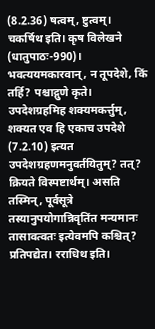(8.2.36) षत्वम्, ष्टुत्वम्। चकर्षिथ इति। कृष विलेखने (धातुपाठः-990)। भवत्ययमकारवान्, न तूपदेशे, किं तर्हि? पश्चाद्गुणे कृते। उपदेशग्रहमिह शक्यमकर्त्तुम्, शक्यत एव हि एकाच उपदेशे (7.2.10) इत्यत उपदेशग्रहणमनुवर्तयितुम्? तत्? क्रियते विस्पष्टार्थम्। असति तस्मिन्, पूर्वसूत्रे तस्यानुपयोगान्निवृतिंत मन्यमानः तासावत्वतः इत्येवमपि कश्चित्? प्रतिपद्येत। रराधिथ इति।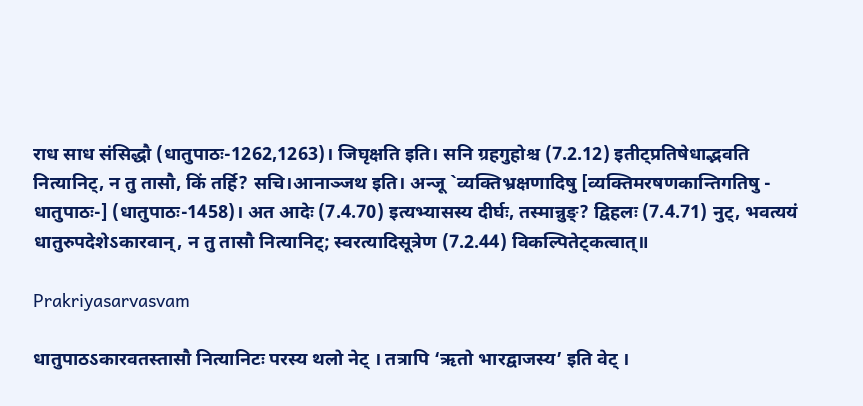राध साध संसिद्धौ (धातुपाठः-1262,1263)। जिघृक्षति इति। सनि ग्रहगुहोश्च (7.2.12) इतीट्प्रतिषेधाद्भवति नित्यानिट्, न तु तासौ, किं तर्हि? सचि।आनाञ्जथ इति। अन्जू `व्यक्तिभ्रक्षणादिषु [व्यक्तिमरषणकान्तिगतिषु - धातुपाठः-] (धातुपाठः-1458)। अत आदेः (7.4.70) इत्यभ्यासस्य दीर्घः, तस्मान्नुङ्? द्विहलः (7.4.71) नुट्, भवत्ययं धातुरुपदेशेऽकारवान्, न तु तासौ नित्यानिट्; स्वरत्यादिसूत्रेण (7.2.44) विकल्पितेट्कत्वात्॥

Prakriyasarvasvam

धातुपाठऽकारवतस्तासौ नित्यानिटः परस्य थलो नेट् । तत्रापि ‘ऋतो भारद्वाजस्य’ इति वेट् ।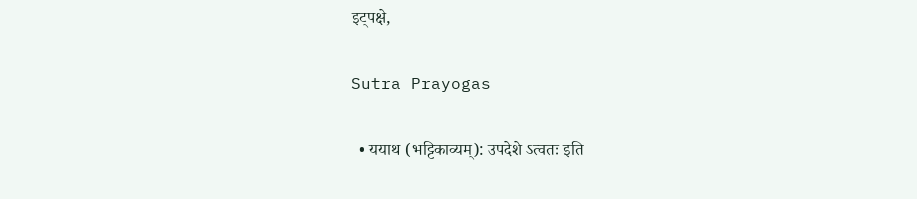इट्पक्षे,

Sutra Prayogas

  • ययाथ (भट्टिकाव्यम्): उपदेशे ऽत्वतः इति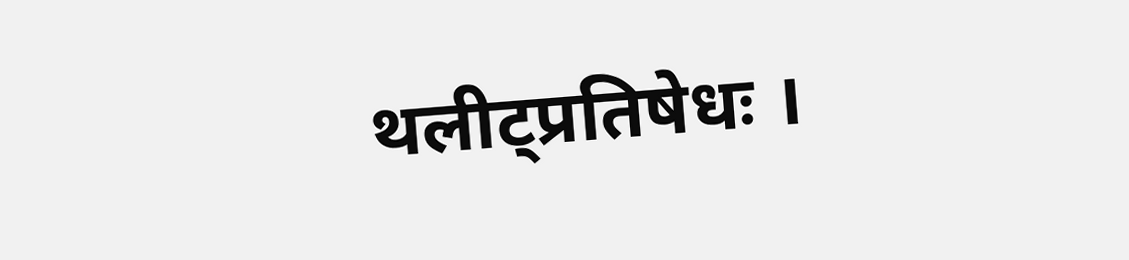थलीट्प्रतिषेधः ।